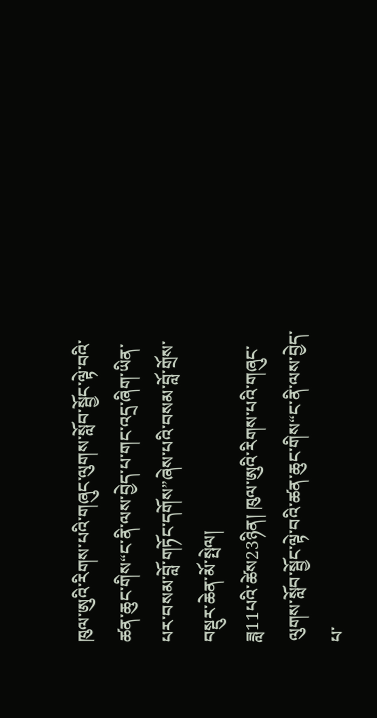ཁུལ་ཨུའི་རིགས་པའི་གཞུང་ལུགས་སློབ་སྦྱོང་ལྟེ་བའི་ཚན་ཆུང་གིས“ང་ནི་ལས་བྱེད་པ་གང་འདྲ་ཞིག་ཡིན་པར་བསམ་བློ་གཏོང་དགོས”ཞེས་པའི་བསམ་བློ་གྲོས་བསྡུར་ཆེན་མོ་སྤེལ།
ཟླ11པའི་ཚེས23ཉིན། ཁུལ་ཨུའི་རིགས་པའི་གཞུང་ལུགས་སློབ་སྦྱོང་ལྟེ་བའི་ཚན་ཆུང་གིས“ང་ནི་ལས་བྱེད་པ་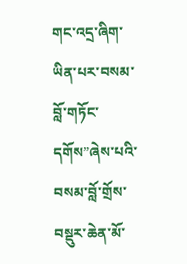གང་འདྲ་ཞིག་ཡིན་པར་བསམ་བློ་གཏོང་དགོས”ཞེས་པའི་བསམ་བློ་གྲོས་བསྡུར་ཆེན་མོ་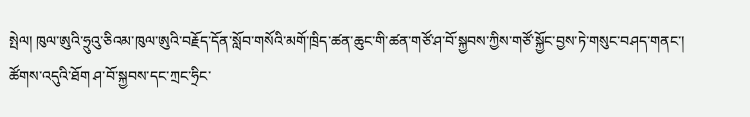སྤེལ། ཁུལ་ཨུའི་ཧྲུའུ་ཅིའམ་ཁུལ་ཨུའི་བརྗོད་དོན་སློབ་གསོའི་མགོ་ཁྲིད་ཚན་ཆུང་གི་ཚན་གཙོ་ཤ་བོ་སྐྱབས་ཀྱིས་གཙོ་སྐྱོང་བྱས་ཏེ་གསུང་བཤད་གནང་།
ཚོགས་འདུའི་ཐོག ཤ་བོ་སྐྱབས་དང་ཀྲང་ཧྲིང་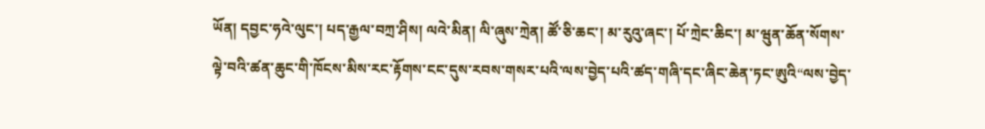ཡོན། དབྱང་ཧའེ་ལུང་། པད་རྒྱལ་བཀྲ་ཤིས། ལའེ་མིན། ལི་ཞུས་ཀྲེན། ཚོ་ཅི་ཆང་། མ་རུའུ་ཞང་། པོ་ཀྲེང་ཆིང་། མ་ཝུན་ཆོན་སོགས་ལྟེ་བའི་ཚན་ཆུང་གི་ཁོངས་མིས་རང་རྟོགས་ངང་དུས་རབས་གསར་པའི་ལས་བྱེད་པའི་ཚད་གཞི་དང་ཞིང་ཆེན་ཏང་ཨུའི“ལས་བྱེད་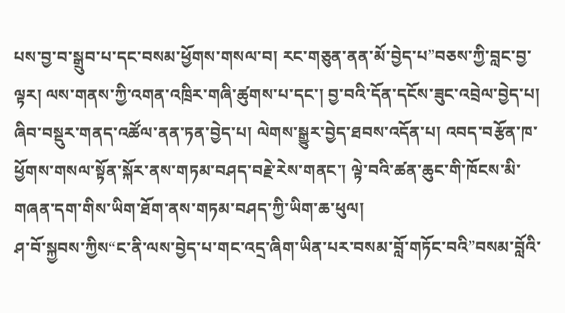པས་བྱ་བ་སྒྲུབ་པ་དང་བསམ་ཕྱོགས་གསལ་བ། རང་གཅུན་ནན་མོ་བྱེད་པ”བཅས་ཀྱི་བླང་བྱ་ལྟར། ལས་གནས་ཀྱི་འགན་འཁྲིར་གཞི་ཚུགས་པ་དང་། བྱ་བའི་དོན་དངོས་ཟུང་འབྲེལ་བྱེད་པ། ཞིབ་བསྡུར་གནད་འཚོལ་ནན་ཏན་བྱེད་པ། ལེགས་སྒྱུར་བྱེད་ཐབས་འདོན་པ། འབད་བརྩོན་ཁ་ཕྱོགས་གསལ་སྟོན་སྐོར་ནས་གཏམ་བཤད་བརྗེ་རེས་གནང་། ལྟེ་བའི་ཚན་ཆུང་གི་ཁོངས་མི་གཞན་དག་གིས་ཡིག་ཐོག་ནས་གཏམ་བཤད་ཀྱི་ཡིག་ཆ་ཕུལ།
ཤ་བོ་སྐྱབས་ཀྱིས“ང་ནི་ལས་བྱེད་པ་གང་འདྲ་ཞིག་ཡིན་པར་བསམ་བློ་གཏོང་བའི”བསམ་བློའི་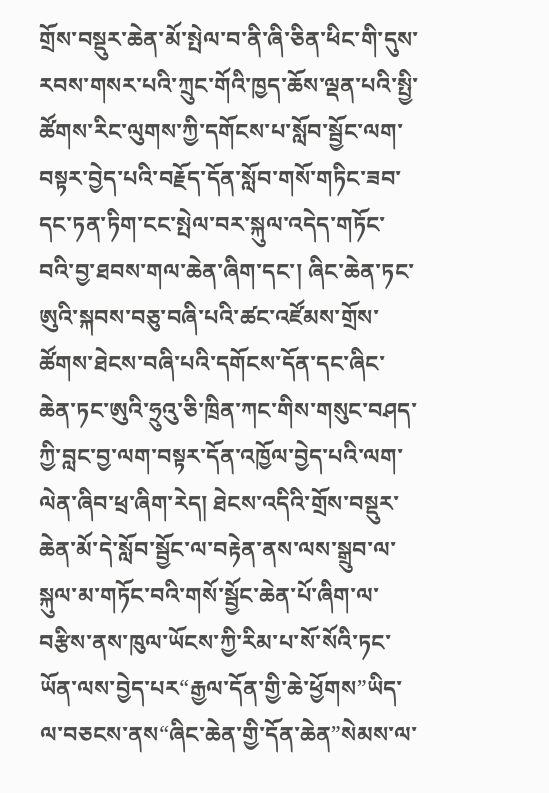གྲོས་བསྡུར་ཆེན་མོ་སྤེལ་བ་ནི་ཞི་ཅིན་ཕིང་གི་དུས་རབས་གསར་པའི་ཀྲུང་གོའི་ཁྱད་ཆོས་ལྡན་པའི་སྤྱི་ཚོགས་རིང་ལུགས་ཀྱི་དགོངས་པ་སློབ་སྦྱོང་ལག་བསྟར་བྱེད་པའི་བརྗོད་དོན་སློབ་གསོ་གཏིང་ཟབ་དང་ཏན་ཏིག་ངང་སྤེལ་བར་སྐུལ་འདེད་གཏོང་བའི་བྱ་ཐབས་གལ་ཆེན་ཞིག་དང་། ཞིང་ཆེན་ཏང་ཨུའི་སྐབས་བཅུ་བཞི་པའི་ཚང་འཛོམས་གྲོས་ཚོགས་ཐེངས་བཞི་པའི་དགོངས་དོན་དང་ཞིང་ཆེན་ཏང་ཨུའི་ཧྲུའུ་ཅི་ཁྲིན་ཀང་གིས་གསུང་བཤད་ཀྱི་བླང་བྱ་ལག་བསྟར་དོན་འཁྱོལ་བྱེད་པའི་ལག་ལེན་ཞིབ་ཕྲ་ཞིག་རེད། ཐེངས་འདིའི་གྲོས་བསྡུར་ཆེན་མོ་དེ་སློབ་སྦྱོང་ལ་བརྟེན་ནས་ལས་སྒྲུབ་ལ་སྐུལ་མ་གཏོང་བའི་གསོ་སྦྱོང་ཆེན་པོ་ཞིག་ལ་བརྩིས་ནས་ཁུལ་ཡོངས་ཀྱི་རིམ་པ་སོ་སོའི་ཏང་ཡོན་ལས་བྱེད་པར“རྒྱལ་དོན་གྱི་ཆེ་ཕྱོགས”ཡིད་ལ་བཅངས་ནས“ཞིང་ཆེན་གྱི་དོན་ཆེན”སེམས་ལ་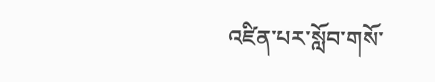འཛིན་པར་སློབ་གསོ་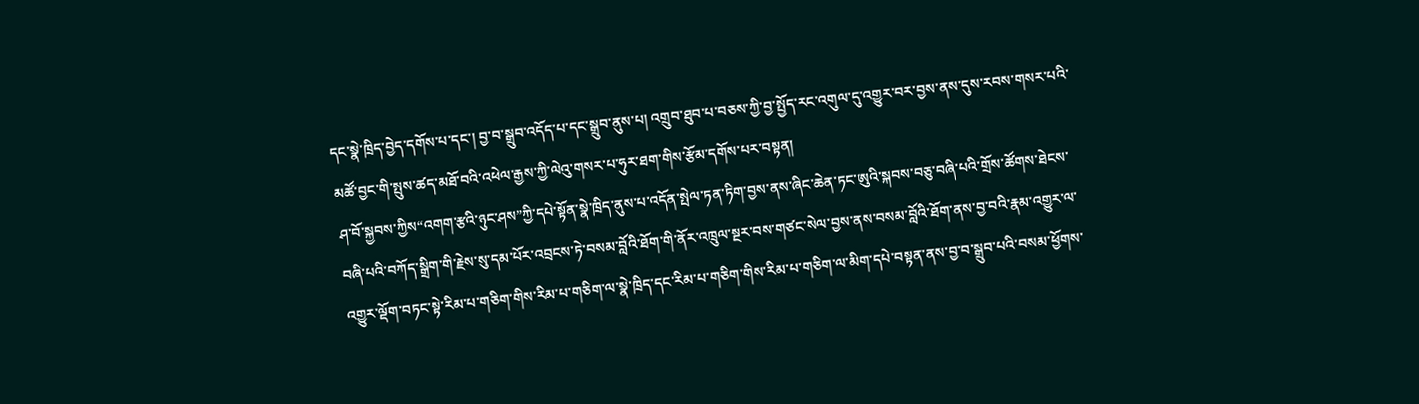དང་སྣེ་ཁྲིད་བྱེད་དགོས་པ་དང་། བྱ་བ་སྒྲུབ་འདོད་པ་དང་སྒྲུབ་ནུས་པ། འགྲུབ་ཐུབ་པ་བཅས་ཀྱི་བྱ་སྤྱོད་རང་འགུལ་དུ་འགྱུར་བར་བྱས་ནས་དུས་རབས་གསར་པའི་མཚོ་བྱང་གི་སྤུས་ཚད་མཐོ་བའི་འཕེལ་རྒྱས་ཀྱི་ལེའུ་གསར་པ་ཧུར་ཐག་གིས་རྩོམ་དགོས་པར་བསྟན།
ཤ་བོ་སྐྱབས་ཀྱིས“འགག་རྩའི་ཉུང་ཤས”ཀྱི་དཔེ་སྟོན་སྣེ་ཁྲིད་ནུས་པ་འདོན་སྤེལ་ཏན་ཏིག་བྱས་ནས་ཞིང་ཆེན་ཏང་ཨུའི་སྐབས་བཅུ་བཞི་པའི་གྲོས་ཚོགས་ཐེངས་བཞི་པའི་བཀོད་སྒྲིག་གི་རྗེས་སུ་དམ་པོར་འབྲངས་ཏེ་བསམ་བློའི་ཐོག་གི་ནོར་འཁྲུལ་སྔར་བས་གཙང་སེལ་བྱས་ནས་བསམ་བློའི་ཐོག་ནས་བྱ་བའི་རྣམ་འགྱུར་ལ་འགྱུར་ལྡོག་བཏང་སྟེ་རིམ་པ་གཅིག་གིས་རིམ་པ་གཅིག་ལ་སྣེ་ཁྲིད་དང་རིམ་པ་གཅིག་གིས་རིམ་པ་གཅིག་ལ་མིག་དཔེ་བསྟན་ནས་བྱ་བ་སྒྲུབ་པའི་བསམ་ཕྱོགས་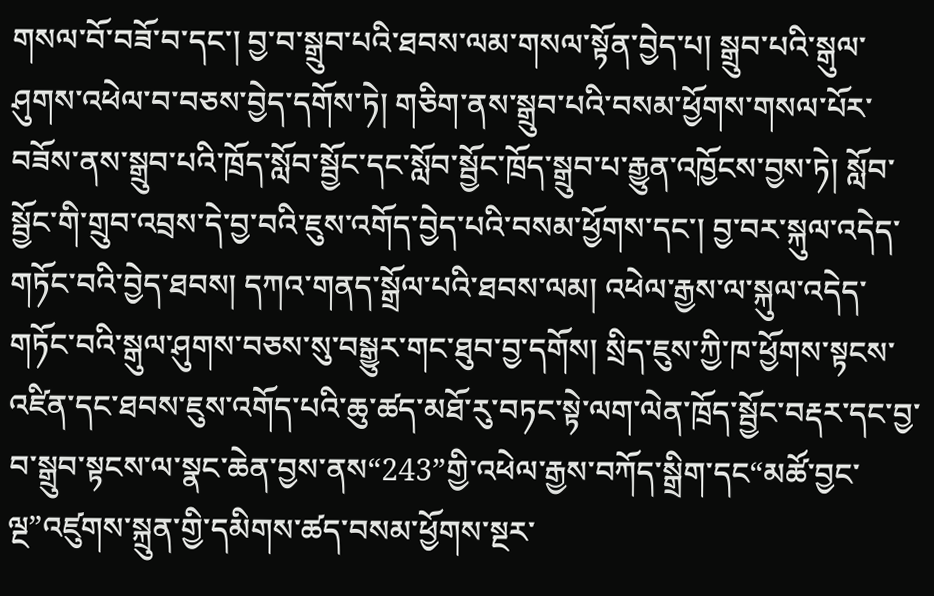གསལ་བོ་བཟོ་བ་དང་། བྱ་བ་སྒྲུབ་པའི་ཐབས་ལམ་གསལ་སྟོན་བྱེད་པ། སྒྲུབ་པའི་སྒུལ་ཤུགས་འཕེལ་བ་བཅས་བྱེད་དགོས་ཏེ། གཅིག་ནས་སྒྲུབ་པའི་བསམ་ཕྱོགས་གསལ་པོར་བཟོས་ནས་སྒྲུབ་པའི་ཁྲོད་སློབ་སྦྱོང་དང་སློབ་སྦྱོང་ཁྲོད་སྒྲུབ་པ་རྒྱུན་འཁྱོངས་བྱས་ཏེ། སློབ་སྦྱོང་གི་གྲུབ་འབྲས་དེ་བྱ་བའི་ཇུས་འགོད་བྱེད་པའི་བསམ་ཕྱོགས་དང་། བྱ་བར་སྐུལ་འདེད་གཏོང་བའི་བྱེད་ཐབས། དཀའ་གནད་སྒྲོལ་པའི་ཐབས་ལམ། འཕེལ་རྒྱས་ལ་སྐུལ་འདེད་གཏོང་བའི་སྒུལ་ཤུགས་བཅས་སུ་བསྒྱུར་གང་ཐུབ་བྱ་དགོས། སྲིད་ཇུས་ཀྱི་ཁ་ཕྱོགས་སྟངས་འཛིན་དང་ཐབས་ཇུས་འགོད་པའི་ཆུ་ཚད་མཐོ་རུ་བཏང་སྟེ་ལག་ལེན་ཁྲོད་སྦྱོང་བརྡར་དང་བྱ་བ་སྒྲུབ་སྟངས་ལ་སྣང་ཆེན་བྱས་ནས“243”གྱི་འཕེལ་རྒྱས་བཀོད་སྒྲིག་དང“མཚོ་བྱང་ལྔ”འཛུགས་སྐྲུན་གྱི་དམིགས་ཚད་བསམ་ཕྱོགས་སྔར་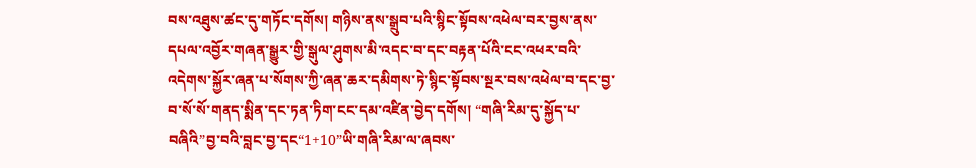བས་འཐུས་ཚང་དུ་གཏོང་དགོས། གཉིས་ནས་སྒྲུབ་པའི་སྙིང་སྟོབས་འཕེལ་བར་བྱས་ནས་དཔལ་འབྱོར་གཞན་སྒྱུར་གྱི་སྒུལ་ཤུགས་མི་འདང་བ་དང་བརྟན་པོའི་ངང་འཕར་བའི་འདེགས་སྐྱོར་ཞན་པ་སོགས་ཀྱི་ཞན་ཆར་དམིགས་ཏེ་སྙིང་སྟོབས་སྔར་བས་འཕེལ་བ་དང་བྱ་བ་སོ་སོ་གནད་སྨིན་དང་ཏན་ཏིག་ངང་དམ་འཛིན་བྱེད་དགོས། “གཞི་རིམ་དུ་སྐྱོད་པ་བཞིའི”བྱ་བའི་བླང་བྱ་དང“1+10”ཡི་གཞི་རིམ་ལ་ཞབས་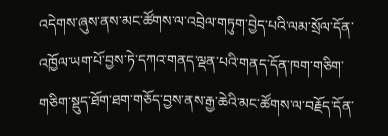འདེགས་ཞུས་ནས་མང་ཚོགས་ལ་འབྲེལ་གཏུག་བྱེད་པའི་ལམ་སྲོལ་དོན་འཁྱོལ་ཡག་པོ་བྱས་ཏེ་དཀའ་གནད་ལྡན་པའི་གནད་དོན་ཁག་གཅིག་གཅིག་སྡུད་ཐོག་ཐག་གཅོད་བྱས་ནས་རྒྱ་ཆེའི་མང་ཚོགས་ལ་བརྗོད་དོན་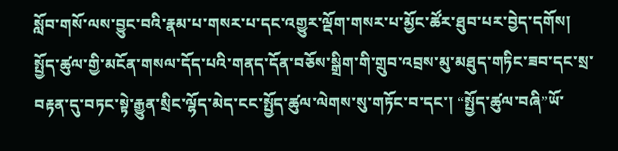སློབ་གསོ་ལས་བྱུང་བའི་རྣམ་པ་གསར་པ་དང་འགྱུར་ལྡོག་གསར་པ་མྱོང་ཚོར་ཐུབ་པར་བྱེད་དགོས། སྤྱོད་ཚུལ་གྱི་མངོན་གསལ་དོད་པའི་གནད་དོན་བཅོས་སྒྲིག་གི་གྲུབ་འབྲས་མུ་མཐུད་གཏིང་ཟབ་དང་སྲ་བརྟན་དུ་བཏང་སྟེ་རྒྱུན་སྲིང་ལྷོད་མེད་ངང་སྤྱོད་ཚུལ་ལེགས་སུ་གཏོང་བ་དང་། “སྤྱོད་ཚུལ་བཞི”ཡོ་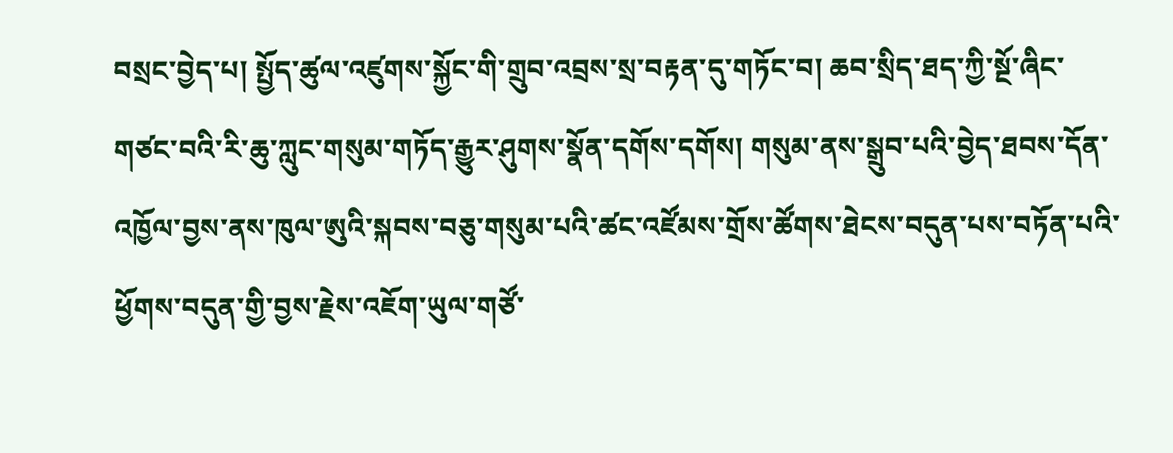བསྲང་བྱེད་པ། སྤྱོད་ཚུལ་འཛུགས་སྐྱོང་གི་གྲུབ་འབྲས་སྲ་བརྟན་དུ་གཏོང་བ། ཆབ་སྲིད་ཐད་ཀྱི་སྔོ་ཞིང་གཙང་བའི་རི་ཆུ་ཀླུང་གསུམ་གཏོད་རྒྱུར་ཤུགས་སྣོན་དགོས་དགོས། གསུམ་ནས་སྒྲུབ་པའི་བྱེད་ཐབས་དོན་འཁྱོལ་བྱས་ནས་ཁུལ་ཨུའི་སྐབས་བཅུ་གསུམ་པའི་ཚང་འཛོམས་གྲོས་ཚོགས་ཐེངས་བདུན་པས་བཏོན་པའི་ཕྱོགས་བདུན་གྱི་བྱས་རྗེས་འཇོག་ཡུལ་གཙོ་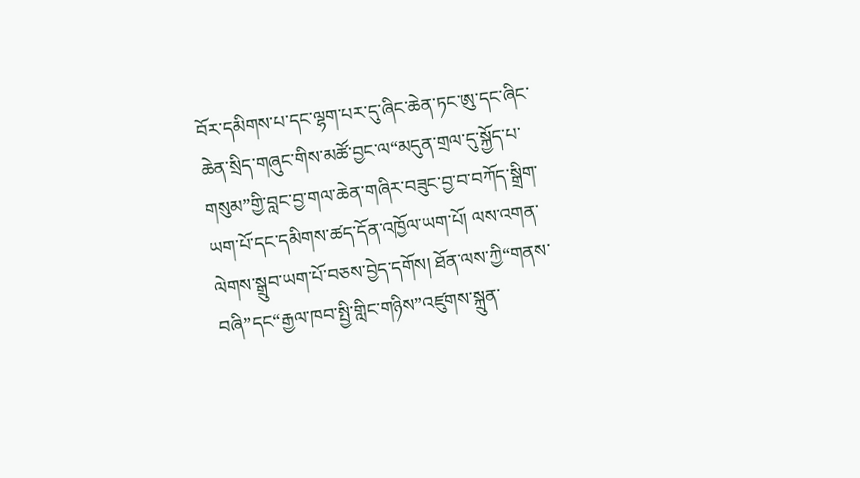བོར་དམིགས་པ་དང་ལྷག་པར་དུ་ཞིང་ཆེན་ཏང་ཨུ་དང་ཞིང་ཆེན་སྲིད་གཞུང་གིས་མཚོ་བྱང་ལ“མདུན་གྲལ་དུ་སྐྱོད་པ་གསུམ”གྱི་བླང་བྱ་གལ་ཆེན་གཞིར་བཟུང་བྱ་བ་བཀོད་སྒྲིག་ཡག་པོ་དང་དམིགས་ཚད་དོན་འཁྱོལ་ཡག་པོ། ལས་འགན་ལེགས་སྒྲུབ་ཡག་པོ་བཅས་བྱེད་དགོས། ཐོན་ལས་ཀྱི“གནས་བཞི”དང“རྒྱལ་ཁབ་སྤྱི་གླིང་གཉིས”འཛུགས་སྐྲུན་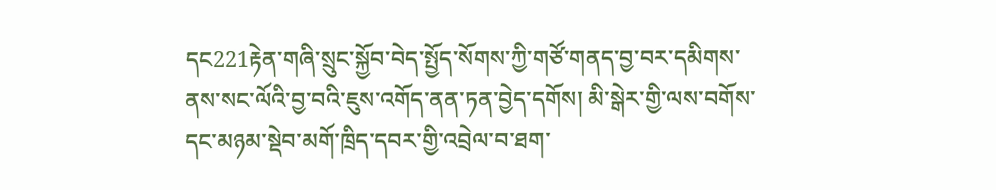དང221རྟེན་གཞི་སྲུང་སྐྱོབ་བེད་སྤྱོད་སོགས་ཀྱི་གཙོ་གནད་བྱ་བར་དམིགས་ནས་སང་ལོའི་བྱ་བའི་ཇུས་འགོད་ནན་ཏན་བྱེད་དགོས། མི་སྒེར་གྱི་ལས་བགོས་དང་མཉམ་སྡེབ་མགོ་ཁྲིད་དབར་གྱི་འབྲེལ་བ་ཐག་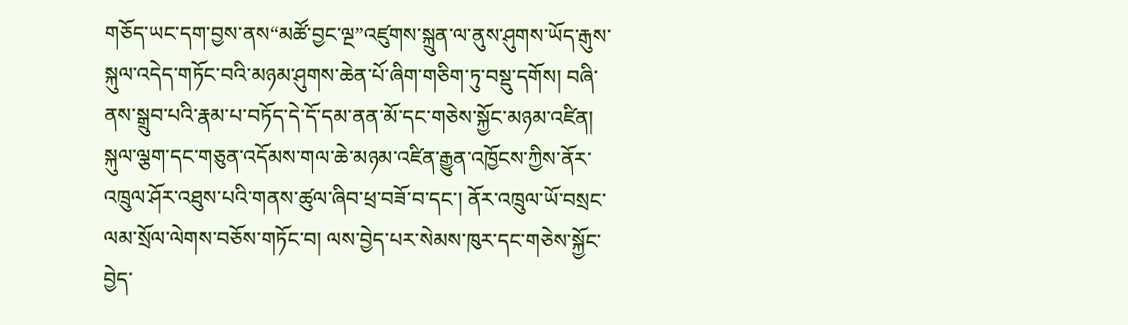གཅོད་ཡང་དག་བྱས་ནས“མཚོ་བྱང་ལྔ”འཛུགས་སྐྲུན་ལ་ནུས་ཤུགས་ཡོད་རྒུས་སྐུལ་འདེད་གཏོང་བའི་མཉམ་ཤུགས་ཆེན་པོ་ཞིག་གཅིག་ཏུ་བསྡུ་དགོས། བཞི་ནས་སྒྲུབ་པའི་རྣམ་པ་བཏོད་དེ་དོ་དམ་ནན་མོ་དང་གཅེས་སྐྱོང་མཉམ་འཛིན། སྐུལ་ལྕག་དང་གཅུན་འདོམས་གལ་ཆེ་མཉམ་འཛིན་རྒྱུན་འཁྱོངས་ཀྱིས་ནོར་འཁྲུལ་ཤོར་འཐུས་པའི་གནས་ཚུལ་ཞིབ་ཕྲ་བཟོ་བ་དང་། ནོར་འཁྲུལ་ཡོ་བསྲང་ལམ་སྲོལ་ལེགས་བཅོས་གཏོང་བ། ལས་བྱེད་པར་སེམས་ཁུར་དང་གཅེས་སྐྱོང་བྱེད་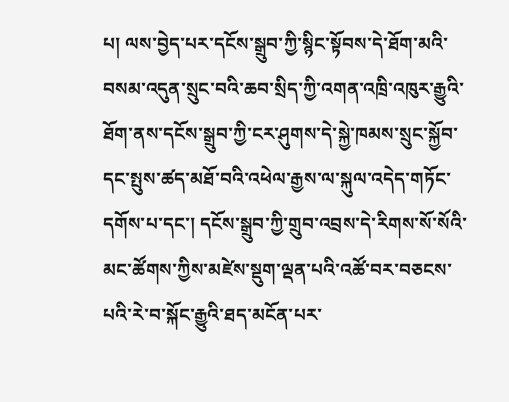པ། ལས་བྱེད་པར་དངོས་སྒྲུབ་ཀྱི་སྙིང་སྟོབས་དེ་ཐོག་མའི་བསམ་འདུན་སྲུང་བའི་ཆབ་སྲིད་ཀྱི་འགན་འཁྲི་འཁུར་རྒྱུའི་ཐོག་ནས་དངོས་སྒྲུབ་ཀྱི་ངར་ཤུགས་དེ་སྐྱེ་ཁམས་སྲུང་སྐྱོབ་དང་སྤུས་ཚད་མཐོ་བའི་འཕེལ་རྒྱས་ལ་སྐུལ་འདེད་གཏོང་དགོས་པ་དང་། དངོས་སྒྲུབ་ཀྱི་གྲུབ་འབྲས་དེ་རིགས་སོ་སོའི་མང་ཚོགས་ཀྱིས་མཛེས་སྡུག་ལྡན་པའི་འཚོ་བར་བཅངས་པའི་རེ་བ་སྐོང་རྒྱུའི་ཐད་མངོན་པར་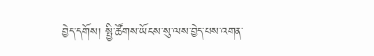བྱེད་དགོས། སྤྱི་ཚོགས་ཡོངས་སུ་ལས་བྱེད་པས་འགན་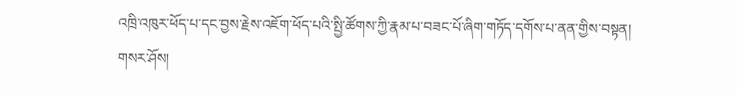འཁྲི་འཁུར་ཕོད་པ་དང་བྱས་རྗེས་འཇོག་ཕོད་པའི་སྤྱི་ཚོགས་ཀྱི་རྣམ་པ་བཟང་པོ་ཞིག་གཏོད་དགོས་པ་ནན་གྱིས་བསྟན།
གསར་ཤོས།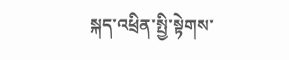སྐད་འཕྲིན་སྤྱི་སྟེགས་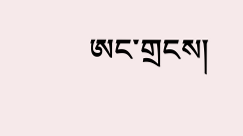ཨང་གྲངས།